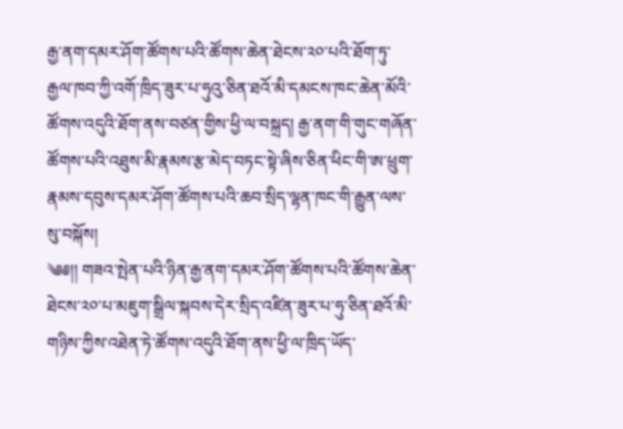རྒྱ་ནག་དམར་ཤོག་ཚོགས་པའི་ཚོགས་ཆེན་ཐེངས་༢༠་པའི་ཐོག་ཏུ་རྒྱལ་ཁབ་ཀྱི་འགོ་ཁྲིད་ཟུར་པ་ཧུའུ་ཅིན་ཐའོ་མི་དམངས་ཁང་ཆེན་མོའི་ཚོགས་འདུའི་ཐོག་ནས་བཙན་གྱིས་ཕྱི་ལ་བསྐྲད། རྒྱ་ནག་གི་གུང་གཞོན་ཚོགས་པའི་འཐུས་མི་རྣམས་རྩ་མེད་བཏང་སྟེ་ཞིས་ཅིན་ཕིང་གི་ཨ་ཕྲུག་རྣམས་དབུས་དམར་ཤོག་ཚོགས་པའི་ཆབ་སྲིད་ལྷན་ཁང་གི་རྒྱུན་ལས་སུ་བསྐོས།
༄༅།། གཟའ་སྤེན་པའི་ཉིན་རྒྱ་ནག་དམར་ཤོག་ཚོགས་པའི་ཚོགས་ཆེན་ཐེངས་༢༠་པ་མཇུག་སྒྲིལ་སྐབས་དེར་སྲིད་འཛིན་ཟུར་པ་ཧུ་ཅིན་ཐའོ་མི་གཉིས་ཀྱིས་འཐེན་ཏེ་ཚོགས་འདུའི་ཐོག་ནས་ཕྱི་ལ་ཁྲིད་ཡོད་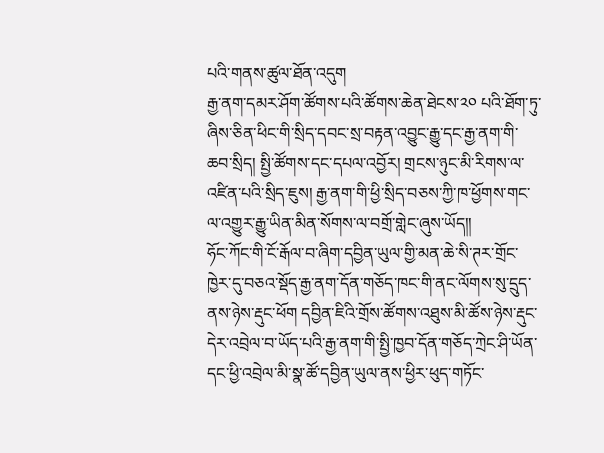པའི་གནས་ཚུལ་ཐོན་འདུག
རྒྱ་ནག་དམར་ཤོག་ཚོགས་པའི་ཚོགས་ཆེན་ཐེངས་༢༠ པའི་ཐོག་ཏུ་ཞིས་ཅིན་ཕིང་གི་སྲིད་དབང་སྲ་བརྟན་འབྱུང་རྒྱུ་དང་རྒྱ་ནག་གི་ཆབ་སྲིད། སྤྱི་ཚོགས་དང་དཔལ་འབྱོར། གྲངས་ཉུང་མི་རིགས་ལ་འཛིན་པའི་སྲིད་ཇུས། རྒྱ་ནག་གི་ཕྱི་སྲིད་བཅས་ཀྱི་ཁ་ཕྱོགས་གང་ལ་འགྱུར་རྒྱུ་ཡིན་མིན་སོགས་ལ་བགྲོ་གླེང་ཞུས་ཡོད།།
ཧོང་ཀོང་གི་ངོ་རྒོལ་བ་ཞིག་དབྱིན་ཡུལ་གྱི་མན་ཆེ་སི་ཊར་གྲོང་ཁྱེར་དུ་བཅའ་སྡོད་རྒྱ་ནག་དོན་གཅོད་ཁང་གི་ནང་ལོགས་སུ་དྲུད་ནས་ཉེས་རྡུང་ཕོག དབྱིན་ཇིའི་གྲོས་ཚོགས་འཐུས་མི་ཚོས་ཉེས་རྡུང་དེར་འབྲེལ་བ་ཡོད་པའི་རྒྱ་ནག་གི་སྤྱི་ཁྱབ་དོན་གཅོད་ཀྲེང་ཤི་ཡོན་དང་ཕྱི་འབྲེལ་མི་སྣ་ཚོ་དབྱིན་ཡུལ་ནས་ཕྱིར་ཕུད་གཏོང་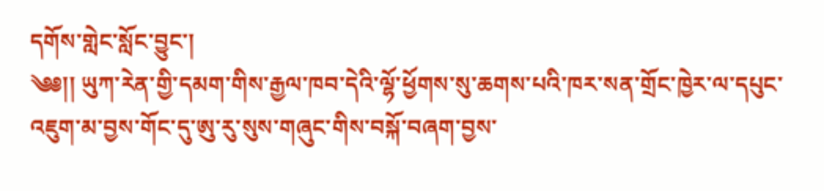དགོས་གླེང་སློང་བྱུང་།
༄༅།། ཡུཀ་རེན་གྱི་དམག་གིས་རྒྱལ་ཁབ་དེའི་ལྷོ་ཕྱོགས་སུ་ཆགས་པའི་ཁར་སན་གྲོང་ཁྱེར་ལ་དཔུང་འཇུག་མ་བྱས་གོང་དུ་ཨུ་རུ་སུས་གཞུང་གིས་བསྐོ་བཞག་བྱས་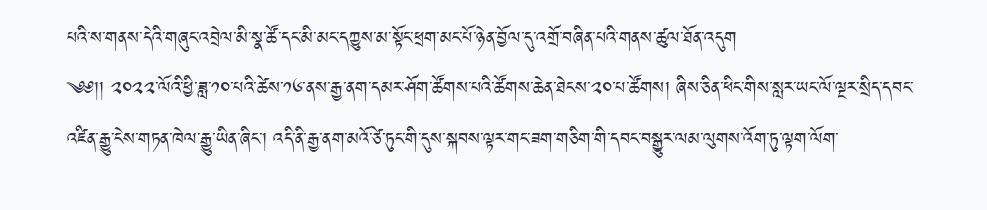པའི་ས་གནས་དེའི་གཞུང་འབྲེལ་མི་སྣ་ཚོ་དང་མི་མང་དཀྱུས་མ་སྟོང་ཕྲག་མང་པོ་ཉེན་བྱོལ་དུ་འགྲོ་བཞིན་པའི་གནས་ཚུལ་ཐོན་འདུག
༄༅།། ༢༠༢༢་ལོའི་ཕྱི་ཟླ་༡༠་པའི་ཚེས་༡༦་ནས་རྒྱ་ནག་དམར་ཤོག་ཚོགས་པའི་ཚོགས་ཆེན་ཐེངས་༢༠་པ་ཚོགས། ཞིས་ཅིན་ཕིང་གིས་སླར་ཡང་ལོ་ལྔར་སྲིད་དབང་འཛིན་རྒྱུ་ངེས་གཏན་ཁེལ་རྒྱུ་ཡིན་ཞིང་། འདི་ནི་རྒྱ་ནག་མའོ་ཙེ་ཏུང་གི་དུས་སྐབས་ལྟར་གང་ཟག་གཅིག་གི་དབང་བསྒྱུར་ལམ་ལུགས་འོག་ཏུ་ལྟག་ལོག་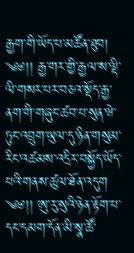རྒྱག་གི་ཡོད་པ་མཚོན་ཐུབ།
༄༅།། རྒྱ་གར་གྱི་རྒྱལ་ས་ལྡི་ལི་གསར་པར་བཅའ་སྡོད་རྒྱ་ནག་གི་གཞུང་ཚབ་པ་སུན་ཝེ་ཏུང་འབྲུག་ཡུལ་དུ་ཉིན་གསུམ་རིང་འཚམས་འདྲིར་བསྐྱོད་ཡོད་པའི་གནས་ཚུལ་ཐོན་འདུག
༄༅།། ཨུ་རུ་སུའི་ཉེན་རྟོག་པ་དང་དམག་དོན་མི་སྣ་ཚོ་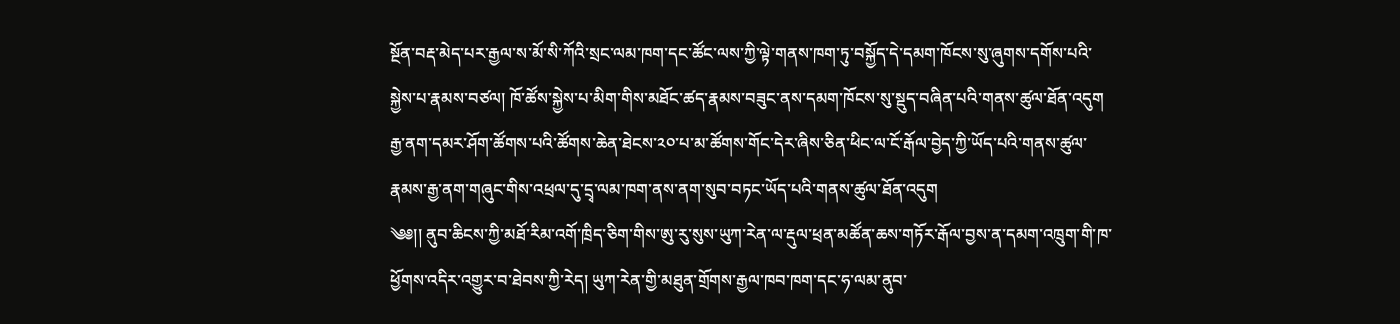སྔོན་བརྡ་མེད་པར་རྒྱལ་ས་མོ་སི་ཀོའི་སྲང་ལམ་ཁག་དང་ཚོང་ལས་ཀྱི་ལྟེ་གནས་ཁག་ཏུ་བསྐྱོད་དེ་དམག་ཁོངས་སུ་ཞུགས་དགོས་པའི་སྐྱེས་པ་རྣམས་བཙལ། ཁོ་ཚོས་སྐྱེས་པ་མིག་གིས་མཐོང་ཚད་རྣམས་བཟུང་ནས་དམག་ཁོངས་སུ་སྡུད་བཞིན་པའི་གནས་ཚུལ་ཐོན་འདུག
རྒྱ་ནག་དམར་ཤོག་ཚོགས་པའི་ཚོགས་ཆེན་ཐེངས་༢༠་པ་མ་ཚོགས་གོང་དེར་ཞིས་ཅིན་ཕིང་ལ་ངོ་རྒོལ་བྱེད་ཀྱི་ཡོད་པའི་གནས་ཚུལ་རྣམས་རྒྱ་ནག་གཞུང་གིས་འཕྲལ་དུ་དྲྭ་ལམ་ཁག་ནས་ནག་སུབ་བཏང་ཡོད་པའི་གནས་ཚུལ་ཐོན་འདུག
༄༅།། ནུབ་ཆིངས་ཀྱི་མཐོ་རིམ་འགོ་ཁྲིད་ཅིག་གིས་ཨུ་རུ་སུས་ཡུཀ་རེན་ལ་རྡུལ་ཕྲན་མཚོན་ཆས་གཏོར་རྒོལ་བྱས་ན་དམག་འཁྲུག་གི་ཁ་ཕྱོགས་འདིར་འགྱུར་བ་ཐེབས་ཀྱི་རེད། ཡུཀ་རེན་གྱི་མཐུན་གྲོགས་རྒྱལ་ཁབ་ཁག་དང་ཧ་ལམ་ནུབ་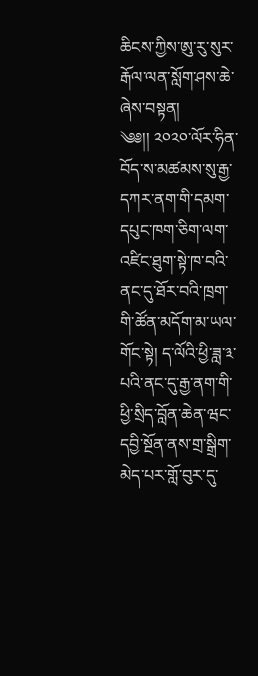ཆིངས་ཀྱིས་ཨུ་རུ་སུར་རྒོལ་ལན་སློག་ཤས་ཆེ་ཞེས་བསྟན།
༄༅།། ༢༠༢༠་ལོར་ཧིན་བོད་ས་མཚམས་སུ་རྒྱ་དཀར་ནག་གི་དམག་དཔུང་ཁག་ཅིག་ལག་འཛིང་ཐུག་སྟེ་ཁ་བའི་ནང་དུ་ཐོར་བའི་ཁྲག་གི་ཚོན་མདོག་མ་ཡལ་གོང་སྟེ། ད་ལོའི་ཕྱི་ཟླ་༣་པའི་ནང་དུ་རྒྱ་ནག་གི་ཕྱི་སྲིད་བློན་ཆེན་ཝང་དབྱི་སྔོན་ནས་གྲ་སྒྲིག་མེད་པར་གློ་བུར་དུ་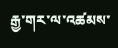རྒྱ་གར་ལ་འཚམས་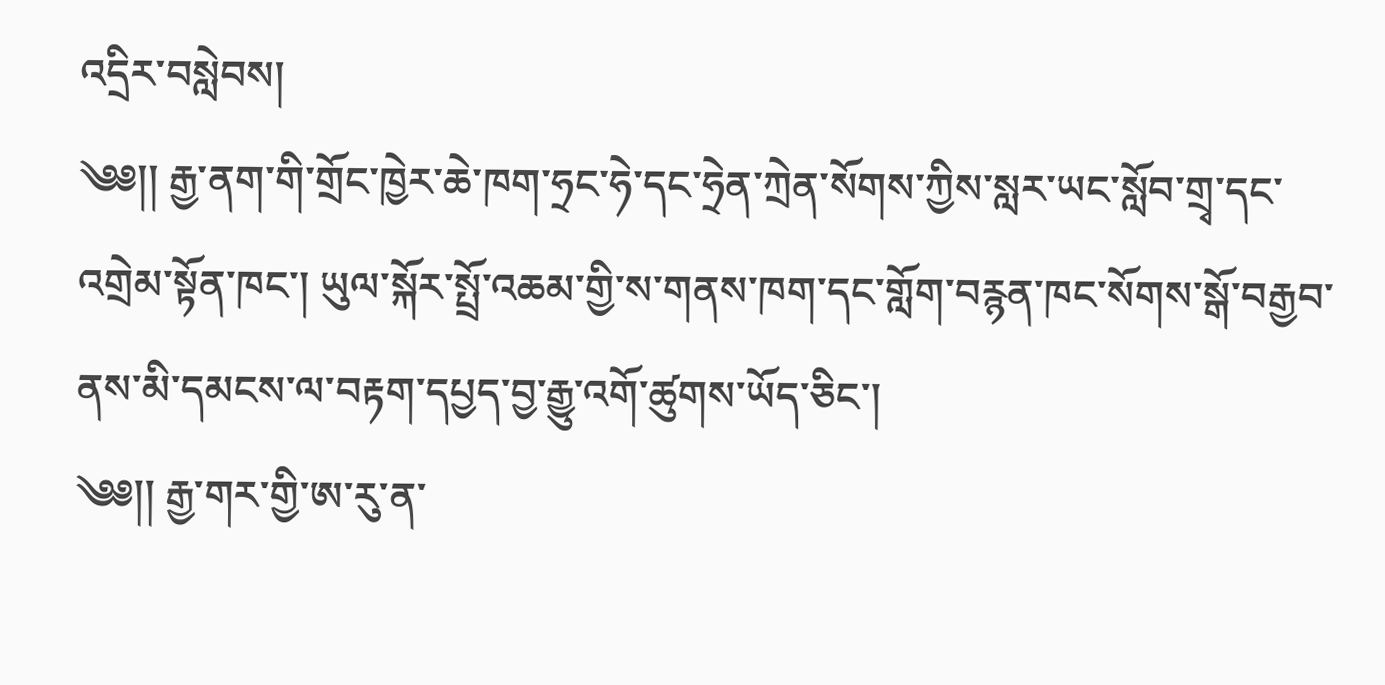འདྲིར་བསླེབས།
༄༅།། རྒྱ་ནག་གི་གྲོང་ཁྱེར་ཆེ་ཁག་ཧྲང་ཧེ་དང་ཧྲེན་ཀྲེན་སོགས་ཀྱིས་སླར་ཡང་སློབ་གྲྭ་དང་འགྲེམ་སྟོན་ཁང་། ཡུལ་སྐོར་སྤྲོ་འཆམ་གྱི་ས་གནས་ཁག་དང་གློག་བརྙན་ཁང་སོགས་སྒོ་བརྒྱབ་ནས་མི་དམངས་ལ་བརྟག་དཔྱད་བྱ་རྒྱུ་འགོ་ཚུགས་ཡོད་ཅིང་།
༄༅།། རྒྱ་གར་གྱི་ཨ་རུ་ན་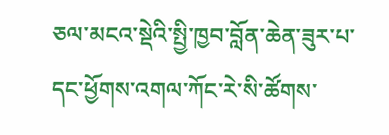ཅལ་མངའ་སྡེའི་སྤྱི་ཁྱབ་བློན་ཆེན་ཟུར་པ་དང་ཕྱོགས་འགལ་ཀོང་རེ་སི་ཚོགས་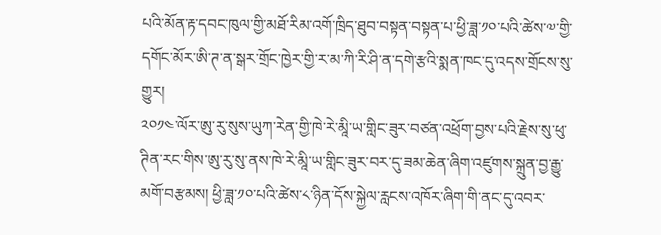པའི་མོན་རྟ་དབང་ཁུལ་གྱི་མཐོ་རིམ་འགོ་ཁྲིད་ཐུབ་བསྟན་བསྟན་པ་ཕྱི་ཟླ་༡༠་པའི་ཚེས་༧་གྱི་དགོང་མོར་ཨི་ཊ་ན་སྒར་གྲོང་ཁྱེར་གྱི་ར་མ་ཀི་རི་ཤི་ན་དགེ་རྩའི་སྨན་ཁང་དུ་འདས་གྲོངས་སུ་གྱུར།
༢༠༡༤་ལོར་ཨུ་རུ་སུས་ཡུཀ་རེན་གྱི་ཁེ་རེ་མཱི་ཡ་གླིང་ཟུར་བཙན་འཕྲོག་བྱས་པའི་རྗེས་སུ་ཕུ་ཊིན་རང་གིས་ཨུ་རུ་སུ་ནས་ཁེ་རེ་མཱི་ཡ་གླིང་ཟུར་བར་དུ་ཟམ་ཆེན་ཞིག་འཛུགས་སྐྲུན་བྱ་རྒྱུ་མགོ་བརྩམས། ཕྱི་ཟླ་༡༠་པའི་ཚེས་༨་ཉིན་དོས་སྐྱེལ་རླངས་འཁོར་ཞིག་གི་ནང་དུ་འབར་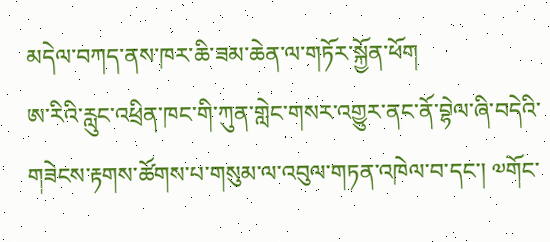མདེལ་བཀད་ནས་ཁར་ཆི་ཟམ་ཆེན་ལ་གཏོར་སྐྱོན་ཕོག
ཨ་རིའི་རླུང་འཕྲིན་ཁང་གི་ཀུན་གླེང་གསར་འགྱུར་ནང་ནོ་བྷེལ་ཞི་བདེའི་གཟེངས་རྟགས་ཚོགས་པ་གསུམ་ལ་འབུལ་གཏན་འཁེལ་བ་དང་། ༧གོང་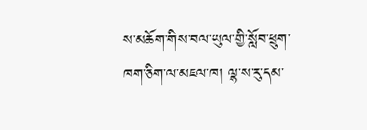ས་མཆོག་གིས་བལ་ཡུལ་གྱི་སློབ་ཕྲུག་ཁག་ཅིག་ལ་མཇལ་ཁ། ལྷ་ས་རུ་དམ་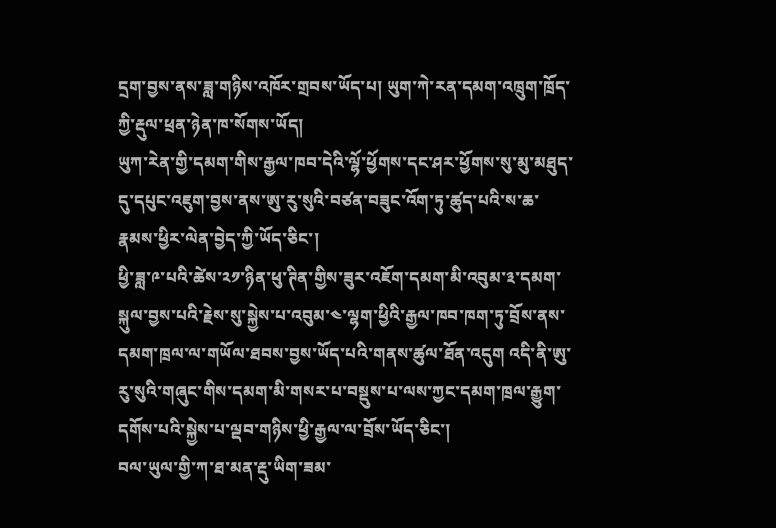དྲག་བྱས་ནས་ཟླ་གཉིས་འཁོར་གྲབས་ཡོད་པ། ཡུག་ཀེ་རན་དམག་འཁྲུག་ཁྲོད་ཀྱི་རྡུལ་ཕྲན་ཉེན་ཁ་སོགས་ཡོད།
ཡུཀ་རེན་གྱི་དམག་གིས་རྒྱལ་ཁབ་དེའི་ལྷོ་ཕྱོགས་དང་ཤར་ཕྱོགས་སུ་མུ་མཐུད་དུ་དཔུང་འཇུག་བྱས་ནས་ཨུ་རུ་སུའི་བཙན་བཟུང་འོག་ཏུ་ཚུད་པའི་ས་ཆ་རྣམས་ཕྱིར་ལེན་བྱེད་ཀྱི་ཡོད་ཅིང་།
ཕྱི་ཟླ་༩་པའི་ཚེས་༢༡་ཉིན་ཕུ་ཊིན་གྱིས་ཟུར་འཇོག་དམག་མི་འབུམ་༣་དམག་སྐུལ་བྱས་པའི་རྗེས་སུ་སྐྱེས་པ་འབུམ་༤་ལྷག་ཕྱིའི་རྒྱལ་ཁབ་ཁག་ཏུ་བྲོས་ནས་དམག་ཁྲལ་ལ་གཡོལ་ཐབས་བྱས་ཡོད་པའི་གནས་ཚུལ་ཐོན་འདུག འདི་ནི་ཨུ་རུ་སུའི་གཞུང་གིས་དམག་མི་གསར་པ་བསྡུས་པ་ལས་ཀྱང་དམག་ཁྲལ་རྒྱུག་དགོས་པའི་སྐྱེས་པ་ལྡབ་གཉིས་ཕྱི་རྒྱལ་ལ་བྲོས་ཡོད་ཅིང་།
བལ་ཡུལ་གྱི་ཀ་ཐ་མན་རྡུ་ཡིག་ཟམ་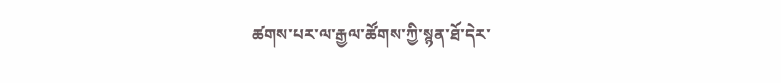ཚགས་པར་ལ་རྒྱལ་ཚོགས་ཀྱི་སྙན་ཐོ་དེར་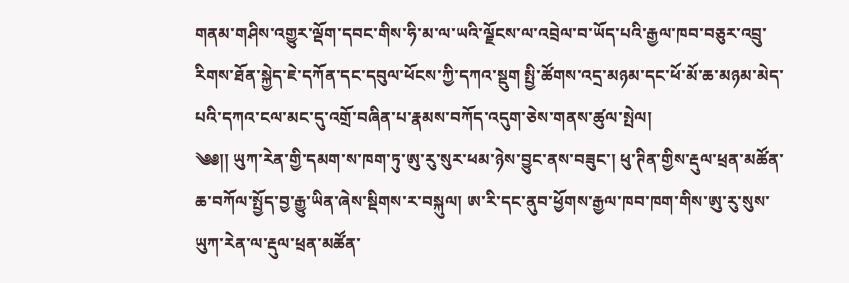གནམ་གཤིས་འགྱུར་ལྡོག་དབང་གིས་ཧི་མ་ལ་ཡའི་ལྗོངས་ལ་འབྲེལ་བ་ཡོད་པའི་རྒྱལ་ཁབ་བཅུར་འབྲུ་རིགས་ཐོན་སྐྱེད་ཇེ་དཀོན་དང་དབུལ་ཕོངས་ཀྱི་དཀའ་སྡུག སྤྱི་ཚོགས་འདྲ་མཉམ་དང་ཕོ་མོ་ཆ་མཉམ་མེད་པའི་དཀའ་ངལ་མང་དུ་འགྲོ་བཞིན་པ་རྣམས་བཀོད་འདུག་ཅེས་གནས་ཚུལ་སྤེལ།
༄༅།། ཡུཀ་རེན་གྱི་དམག་ས་ཁག་ཏུ་ཨུ་རུ་སུར་ཕམ་ཉེས་བྱུང་ནས་བཟུང་། ཕུ་ཊིན་གྱིས་རྡུལ་ཕྲན་མཚོན་ཆ་བཀོལ་སྤྱོད་བྱ་རྒྱུ་ཡིན་ཞེས་སྡིགས་ར་བསྐུལ། ཨ་རི་དང་ནུབ་ཕྱོགས་རྒྱལ་ཁབ་ཁག་གིས་ཨུ་རུ་སུས་ཡུཀ་རེན་ལ་རྡུལ་ཕྲན་མཚོན་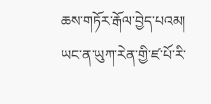ཆས་གཏོར་རྒོལ་བྱེད་པའམ། ཡང་ན་ཡུཀ་རེན་གྱི་ཛ་པོ་རི་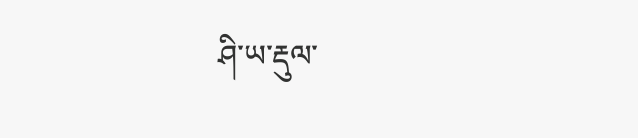ཤི་ཡ་རྡུལ་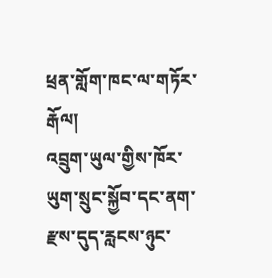ཕྲན་གློག་ཁང་ལ་གཏོར་རྒོལ།
འབྲུག་ཡུལ་གྱིས་ཁོར་ཡུག་སྲུང་སྐྱོབ་དང་ནག་རྫས་དུད་རླངས་ཉུང་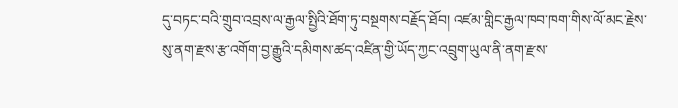དུ་བཏང་བའི་གྲུབ་འབྲས་ལ་རྒྱལ་སྤྱིའི་ཐོག་ཏུ་བསྔགས་བརྗོད་ཐོབ། འཛམ་གླིང་རྒྱལ་ཁབ་ཁག་གིས་ལོ་མང་རྗེས་སུ་ནག་རྫས་རྩ་འགོག་བྱ་རྒྱུའི་དམིགས་ཚད་འཛིན་གྱི་ཡོད་ཀྱང་འབྲུག་ཡུལ་ནི་ནག་རྫས་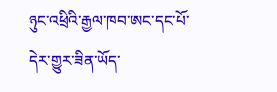ཉུང་འཕྲིའི་རྒྱལ་ཁབ་ཨང་དང་པོ་དེར་གྱུར་ཟིན་ཡོད་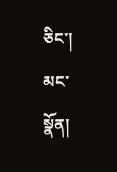ཅིང་།
མང་སྣོན།